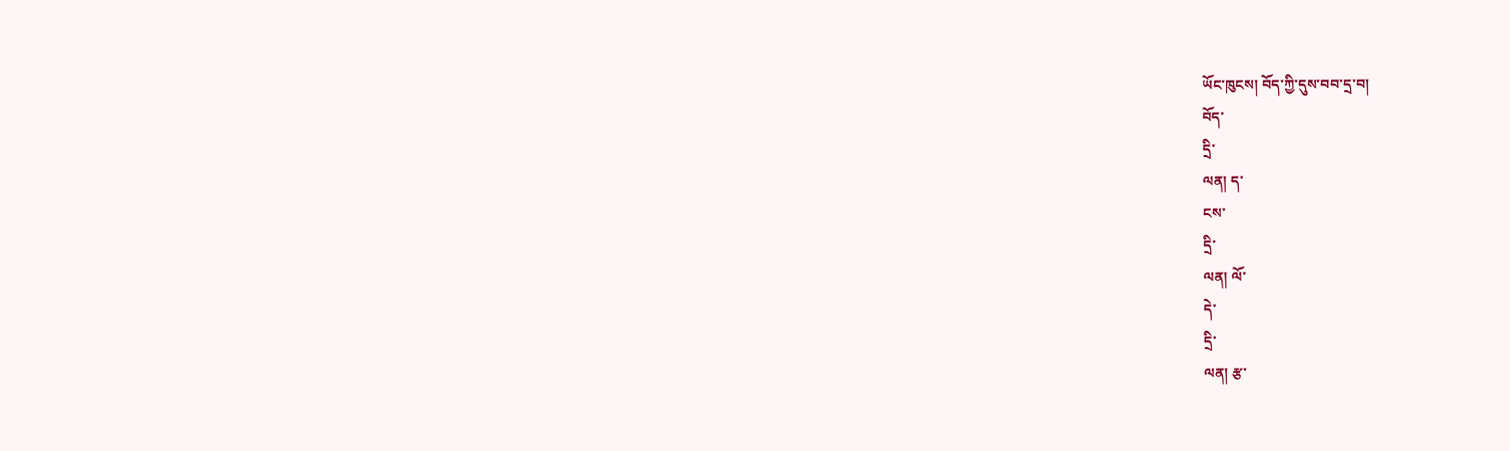ཡོང་ཁུངས། བོད་ཀྱི་དུས་བབ་དྲ་བ།
བོད་
དྲི་
ལན། ད་
ངས་
དྲི་
ལན། ལོ་
དེ་
དྲི་
ལན། རྩ་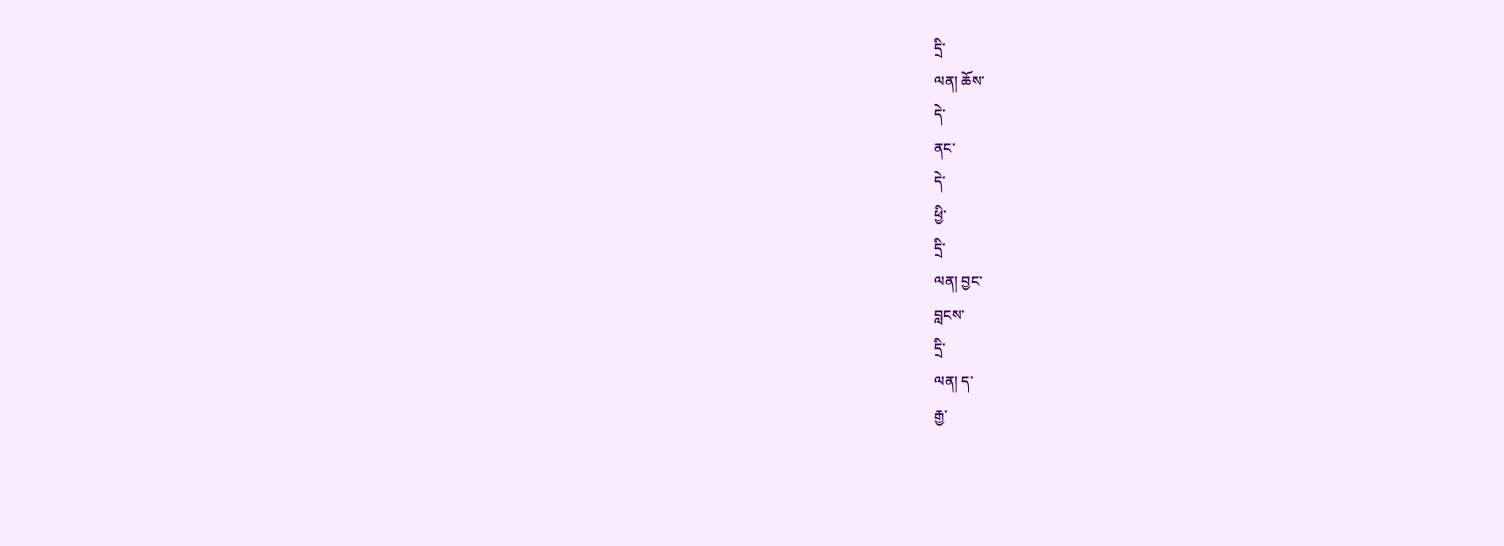དྲི་
ལན། ཆོས་
དེ་
ནང་
དེ་
ཕྱི་
དྲི་
ལན། བྱང་
བླངས་
དྲི་
ལན། ད་
རྒྱ་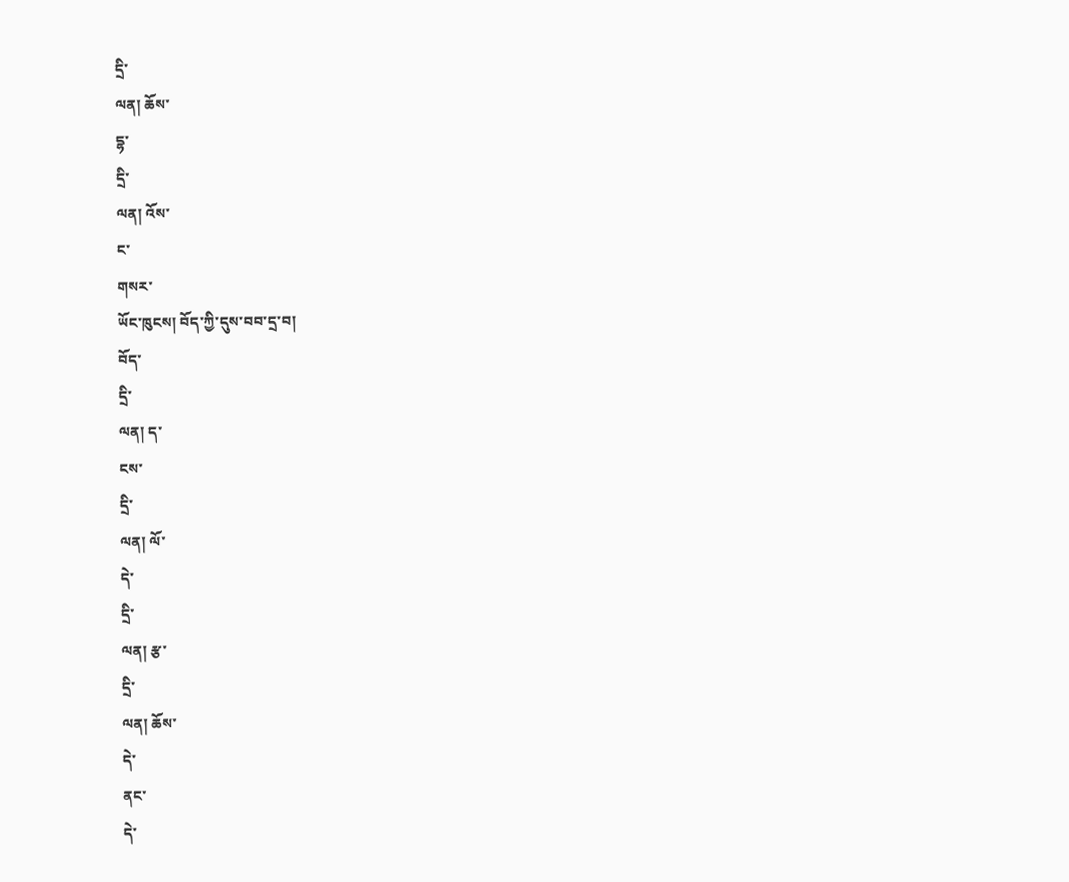དྲི་
ལན། ཆོས་
དྷ་
དྲི་
ལན། འོས་
ང་
གསར་
ཡོང་ཁུངས། བོད་ཀྱི་དུས་བབ་དྲ་བ།
བོད་
དྲི་
ལན། ད་
ངས་
དྲི་
ལན། ལོ་
དེ་
དྲི་
ལན། རྩ་
དྲི་
ལན། ཆོས་
དེ་
ནང་
དེ་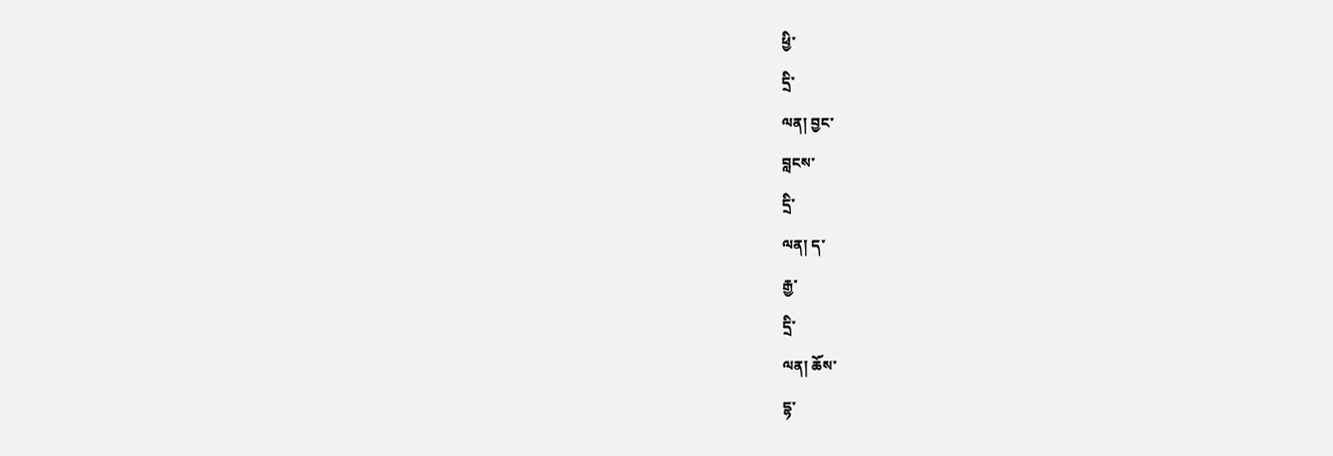ཕྱི་
དྲི་
ལན། བྱང་
བླངས་
དྲི་
ལན། ད་
རྒྱ་
དྲི་
ལན། ཆོས་
དྷ་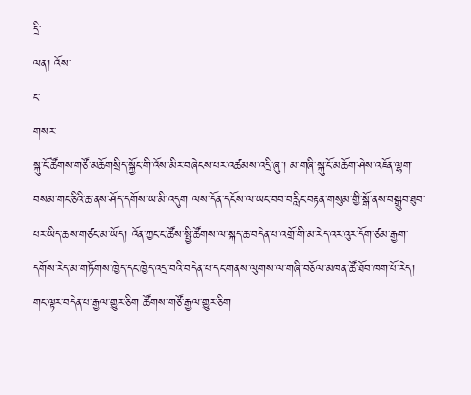དྲི་
ལན། འོས་
ང་
གསར་
སྐུ་ངོ་ཚོགས་གཙོ་མཆོགསྲིད་སྐྱོང་གི་འོས་མིར་བཞེངས་པར་འཚམས་འདྲི་ཞུ་། མ་གཞི་སྐུ་ངོ་མཆོག་ཤེས་འཇོན་ལྷག་བསམ་གང་ཅིའི་ཆ་ནས་ཤོད་དགོས་ཡ་མི་འདུག ལས་དོན་དངོས་ལ་ཡང་བབ་བརླིང་བརྟན་གསུམ་གྱི་སྒོ་ནས་བསྒྲུབ་ཐུབ་པར་ཡིད་ཆས་གཙང་མ་ཡོད། འོན་ཀྱང་ང་ཚོས་སྤྱི་ཚོགས་ལ་སྐད་ཆ་བདེན་པ་འགྲོ་གི་མ་རེད་འར་འུར་དོག་ཙམ་རྒྱག་དགོས་རེད་མ་གཏོགས་ཁྱེད་དང་ཁྱེད་འདྲ་བའི་བདེན་པ་དང་གནས་ལུགས་ལ་གཞི་བཅོལ་མཁན་ཚོ་ཐོབ་ཁག་པོ་རེད། གང་ལྟར་བདེན་པ་རྒྱལ་གྱུར་ཅིག ཚོགས་གཙོ་རྒྱལ་གྱུར་ཅིག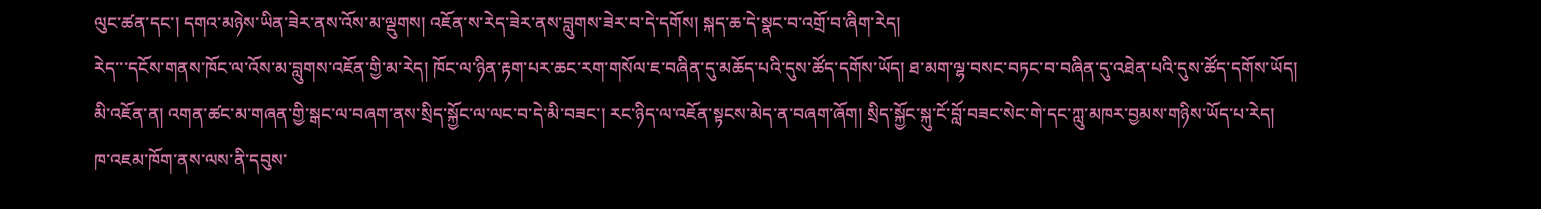ལུང་ཚན་དང་། དགའ་མཉེས་ཡིན་ཟེར་ནས་འོས་མ་ལྡུགས། འཇོན་ས་རེད་ཟེར་ནས་བླུགས་ཟེར་བ་དེ་དགོས། སྐད་ཆ་དེ་སྣང་བ་འགྲོ་བ་ཞིག་རེད།
རེད་་་དངོས་གནས་ཁོང་ལ་འོས་མ་བླུགས་འཇོན་གྱི་མ་རེད། ཁོང་ལ་ཉིན་རྟག་པར་ཆང་རག་གསོལ་ཇ་བཞིན་དུ་མཆོད་པའི་དུས་ཚོད་དགོས་ཡོད། ཐ་མག་ལྷ་བསང་བཏང་བ་བཞིན་དུ་འཐེན་པའི་དུས་ཚོད་དགོས་ཡོད།
མི་འཇོན་ན། འགན་ཚང་མ་གཞན་གྱི་སྒང་ལ་བཞག་ནས་སྲིད་སྐྱོང་ལ་ལང་བ་དེ་མི་བཟང་། རང་ཉིད་ལ་འཇོན་སྟངས་མེད་ན་བཞག་ཞོག། སྲིད་སྐྱོང་སྐུ་ངོ་བློ་བཟང་སེང་གེ་དང་ཀླུ་མཁར་བྱམས་གཉིས་ཡོད་པ་རེད།
ཁ་འཇམ་ཁོག་ནས་ལས་ནི་དབུས་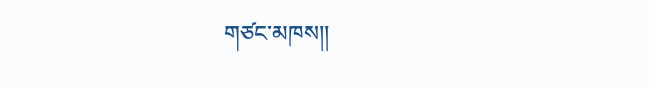གཙང་མཁས།།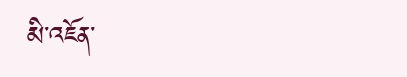མི་འཇོན་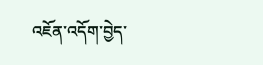འཇོན་འདོག་བྱེད་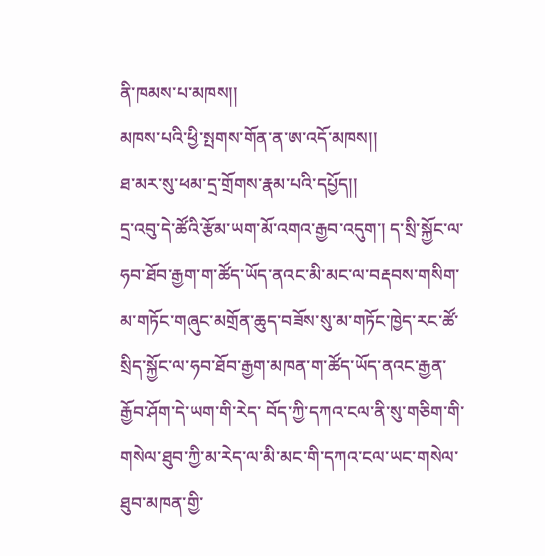ནི་ཁམས་པ་མཁས།།
མཁས་པའི་ཕྱི་སྤགས་གོན་ན་ཨ་འདོ་མཁས།།
ཐ་མར་སུ་ཕམ་དྲ་གྲོགས་རྣམ་པའི་དཔྱོད།།
དྲ་འབུ་དེ་ཚོའི་རྩོམ་ཡག་མོ་འགའ་རྒྱབ་འདུག་། ད་སྲི་སྐྱོང་ལ་ཧབ་ཐོབ་རྒྱག་ག་ཚོད་ཡོད་ནའང་མི་མང་ལ་བརྡབས་གསིག་མ་གཏོང་གཞུང་མགྲོན་ཆུད་བཟོས་སུ་མ་གཏོང་ཁྱེད་རང་ཚོ་སྲིད་སྐྱོང་ལ་ཧབ་ཐོབ་རྒྱག་མཁན་ག་ཚོད་ཡོད་ནའང་རྒྱན་རྒྱོབ་ཤོག་དེ་ཡག་གི་རེད་ བོད་ཀྱི་དཀའ་ངལ་ནི་སུ་གཅིག་གི་གསེལ་ཐུབ་ཀྱི་མ་རེད་ལ་མི་མང་གི་དཀའ་ངལ་ཡང་གསེལ་ཐུབ་མཁན་གྱི་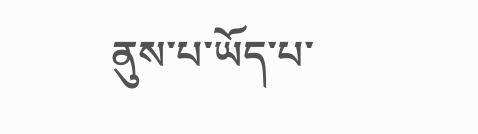ནུས་པ་ཡོད་པ་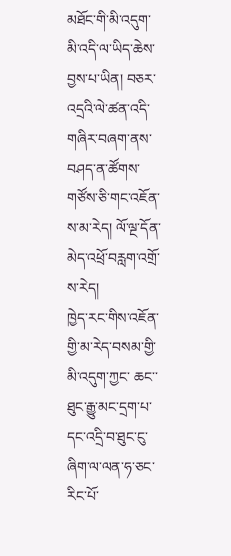མཐོང་གི་མི་འདུག་
མི་འདི་ལ་ཡིད་ཆེས་བྱས་པ་ཡིན། བཅར་འདྲའི་ལེ་ཚན་འདི་གཞིར་བཞག་ནས་བཤད་ན་ཚོགས་གཙོས་ཅི་གང་འཇོན་ས་མ་རེད། ལོ་ལྔ་དོན་མེད་འཕྲོ་བརླག་འགྲོ་ས་རེད།
ཁྱེད་རང་གིས་འཇོན་གྱི་མ་རེད་བསམ་གྱི་མི་འདུག་ཀྱང་ ཆང་་ཐུང་རྒྱུ་མང་དྲག་པ་དང་འདྲི་བ་ཐུང་ངུ་ཞིག་ལ་ལན་ཧ་ཅང་རིང་པོ་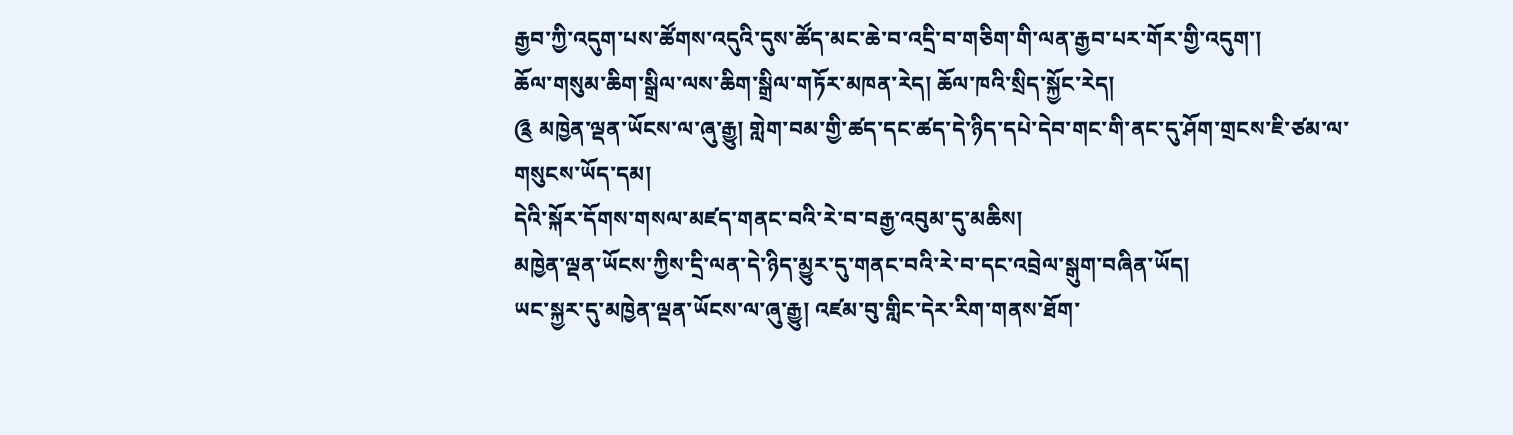རྒྱབ་ཀྱི་འདུག་པས་ཚོགས་འདུའི་དུས་ཚོད་མང་ཆེ་བ་འདྲི་བ་གཅིག་གི་ལན་རྒྱབ་པར་གོར་གྱི་འདུག་།
ཆོལ་གསུམ་ཆིག་སྒྲིལ་ལས་ཆིག་སྒྲིལ་གཏོར་མཁན་རེད། ཆོལ་ཁའི་སྲིད་སྐྱོང་རེད།
༊ མཁྱེན་ལྡན་ཡོངས་ལ་ཞུ་རྒྱུ། གླེག་བམ་གྱི་ཚད་དང་ཚད་དེ་ཉིད་དཔེ་དེབ་གང་གི་ནང་དུ་ཤོག་གྲངས་ཇི་ཙམ་ལ་གསུངས་ཡོད་དམ།
དེའི་སྐོར་དོགས་གསལ་མཛད་གནང་བའི་རེ་བ་བརྒྱ་འབུམ་དུ་མཆིས།
མཁྱེན་ལྡན་ཡོངས་ཀྱིས་དྲི་ལན་དེ་ཉིད་མྱུར་དུ་གནང་བའི་རེ་བ་དང་འབྲེལ་སྒུག་བཞིན་ཡོད།
ཡང་སྐྱར་དུ་མཁྱེན་ལྡན་ཡོངས་ལ་ཞུ་རྒྱུ། འཛམ་བུ་གླིང་དེར་རིག་གནས་ཐོག་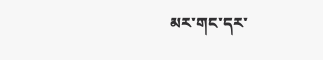མར་གང་དར་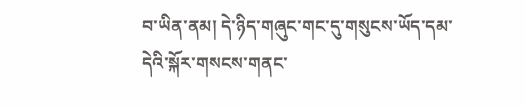བ་ཡིན་ནམ། དེ་ཉིད་གཞུང་གང་དུ་གསུངས་ཡོད་དམ་དེའི་སྐོར་གསངས་གནང་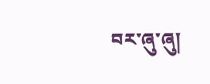བར་ཞུ་ཞུ།